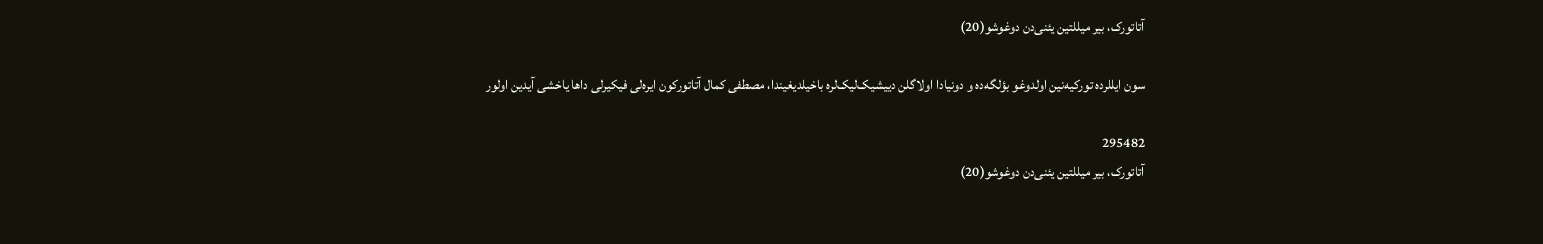آتاتورک، بیر میللتین یئنی‌دن دوغوشو(20)

سون ایللرده تورکیه‌نین اولدوغو بؤلگه‌ده و دونیادا اولاگلن دییشیک‌لیک‌لره باخیلدیغیندا، مصطفی کمال آتاتورکون ایره‌لی فیکیرلی داها یاخشی آیدین اولور

295482
آتاتورک، بیر میللتین یئنی‌دن دوغوشو(20)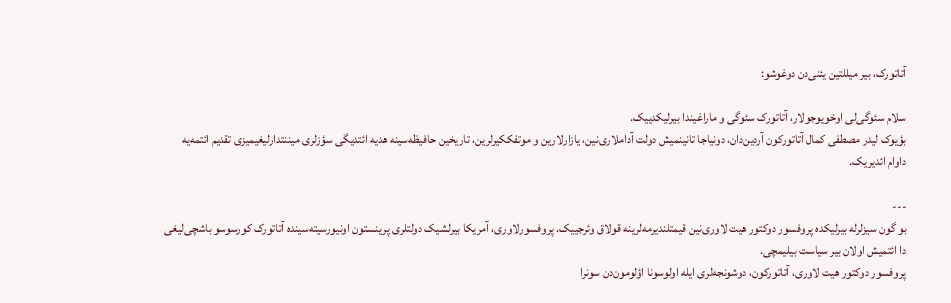آتاتورک، بیر میللتین یئنی‌دن دوغوشو:

سلام سئوگی‌لی اوخویوجولار، آتاتورک سئوگی و ماراغیندا بیرلیکدییک.
بؤیوک لیدر مصطفی کمال آتاتورکون آردین‌دان، دونیاجا تانینمیش دولت آداملاری‌نین، یازارلارین و موتفککیرلرین، تاریخین حافیظه‌سینه هدیه ائتدیگی سؤزلری میننتدارلیغیمیزی تقدیم ائتمه‌یه داوام ائدیریک.

---
بو گون سیزلرله بیرلیکده پروفسور دوکتور هیت لاوری‌نین قیمتلندیرمه‌لرینه قولاق وئرجییک. پروفسورلاوری، آمریکا بیرلشیک دولتلری پرینستون اونیورسیته‌سینده آتاتورک کورسوسو باشچی‌لیغی دا ائتمیش اولان بیر سیاست بیلیمچی.
پروفسور دوکتور هیت لاوری، آتاتورکون، دوشونجه‌لری ایله اولوسونا اؤلومون‌دن سونرا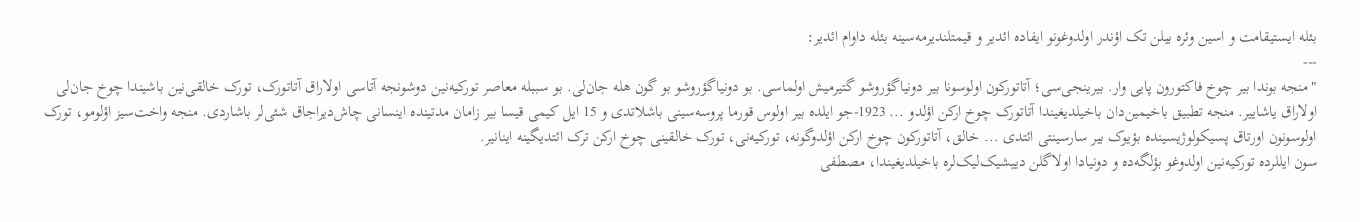بئله ایستیقامت و اسین وئره بیلن تک اؤندر اولدوغونو ایفاده ائدیر و قیمتلندیرمه‌سینه بئله داوام ائدیر:
---
"منجه بوندا بیر چوخ فاکتورون پایی وار. بیرینجی‌سی؛ آتاتورکون اولوسونا بیر دونیاگؤروشو گتیرمیش اولماسی. بو دونیاگؤروشو بو گون هله جان‌لی. بو سببله معاصر تورکیه‌نین دوشونجه آتاسی اولا‌راق آتاتورک، تورک خالقی‌نین باشیندا چوخ جان‌لی اولا‌راق یاشاییر. منجه تطبیق باخیمین‌دان باخیلدیغیندا آتاتورک چوخ ارکن اؤلدو ... 1923-جو ایلده بیر اولوس قورما پروسه‌سینی باشلاتدی و 15 ایل کیمی قیسا بیر زامان مدتینده اینسانی چاش‌دیرا‌جاق شئی‌لر باشاردی. منجه واخت‌سیز اؤلومو، تورک اولوسونون اورتاق پسیکولوژیسینده بؤیوک بیر سارسینتی ائتدی ... خالق، آتاتورکون چوخ ارکن اؤلدوگونه، تورکیه‌نی، تورک خالقینی چوخ ارکن ترک ائتدیگینه اینانیر.
سون ایللرده تورکیه‌نین اولدوغو بؤلگه‌ده و دونیادا اولاگلن دییشیک‌لیک‌لره باخیلدیغیندا، مصطفی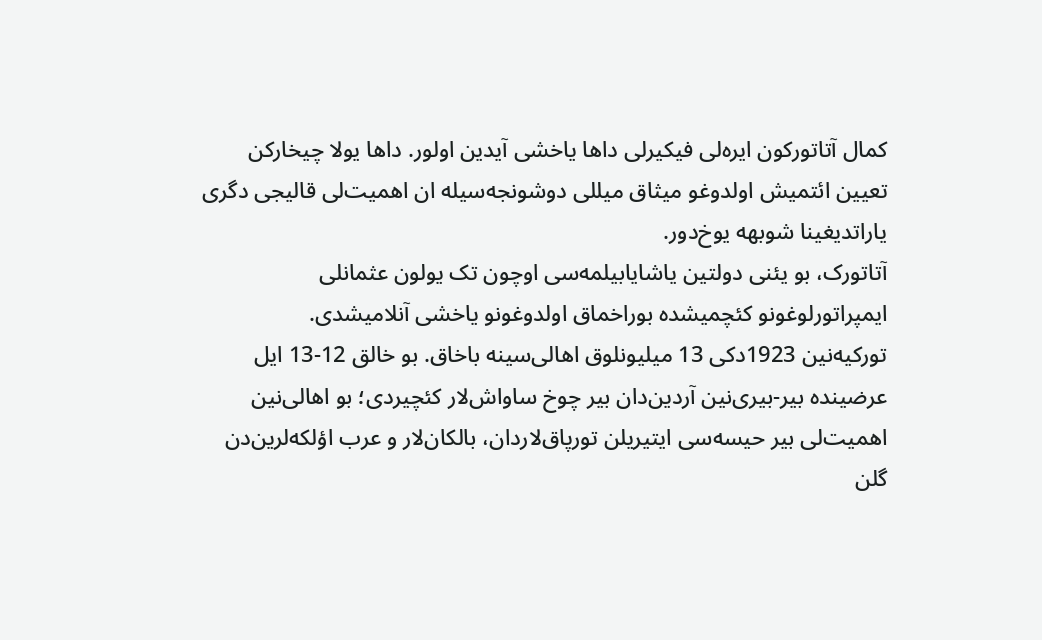کمال آتاتورکون ایره‌لی فیکیرلی داها یاخشی آیدین اولور. داها یولا چیخارکن تعیین ائتمیش اولدوغو میثاق میللی دوشونجه‌سیله ان اهمیت‌لی قالیجی دگری یاراتدیغینا شوبهه یوخ‌دور.
آتاتورک، بو یئنی دولتین یاشایا‌بیلمه‌سی اوچون تک یولون عثمانلی ایمپراتورلوغونو کئچمیشده بوراخماق اولدوغونو یاخشی آنلامیشدی.
تورکیه‌نین 1923دکی 13 میلیونلوق اها‌لی‌سینه باخاق. بو خالق 12-13 ایل عرضینده بیر-بیری‌نین آردین‌دان بیر چوخ ساواش‌لار کئچیردی؛ بو اها‌لی‌نین اهمیت‌لی بیر حیسه‌سی ایتیریلن تورپاق‌لاردان، بالکان‌لار و عرب اؤلکه‌لرین‌دن گلن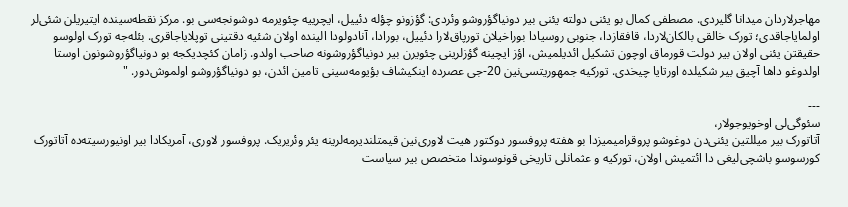مهاجر‌لاردان میدانا گلیردی. مصطفی کمال بو یئنی دولته یئنی بیر دونیاگؤروشو وئردی: گؤزونو چؤله دئییل، ایچرییه چئویرمه دوشونجه‌سی بو. مرکز نقطه‌سینده ایتیریلن شئی‌لر اولمایا‌جاقدی؛ تورک خالقی بالکان‌لاردا، قافقازدا، جنوبی روسیادا بوراخیلان تورپاق‌لارا دئییل، بورادا، آنادولودا الینده اولان شئیه دقتینی توپلایاجاقری. بئله‌جه تورک اولوسو حقیقتن یئنی اولان بیر دولت قورماق اوچون تشکیل ائدیلمیش، اؤز ایچینه گؤزلرینی چئویرن بیر دونیاگؤروشونه صاحب اولدو. زامان کئچدیکجه بو دونیاگؤروشونون اوستا اولدوغو داها آچیق بیر شکیلده اورتایا چیخدی. تورکیه جمهوریتسی‌نین 20-جی عصرده اینکیشاف بؤیومه‌سینی تامین ائدن، بو دونیاگؤروشو اولموش‌دور. "

---
سئوگی‌لی اوخویوجولار،
آتاتورک بیر میللتین یئنی‌دن دوغوشو پروقرامیمیزدا بو هفته پروفسور دوکتور هیت لاوری‌نین قیمتلندیرمه‌لرینه یئر وئریریک. پروفسور لاوری، آمریکادا بیر اونیورسیته‌ده آتاتورک کورسوسو باشچی‌لیغی دا ائتمیش اولان، تورکیه و عثمانلی تاریخی قونوسوندا متخصص بیر سیاست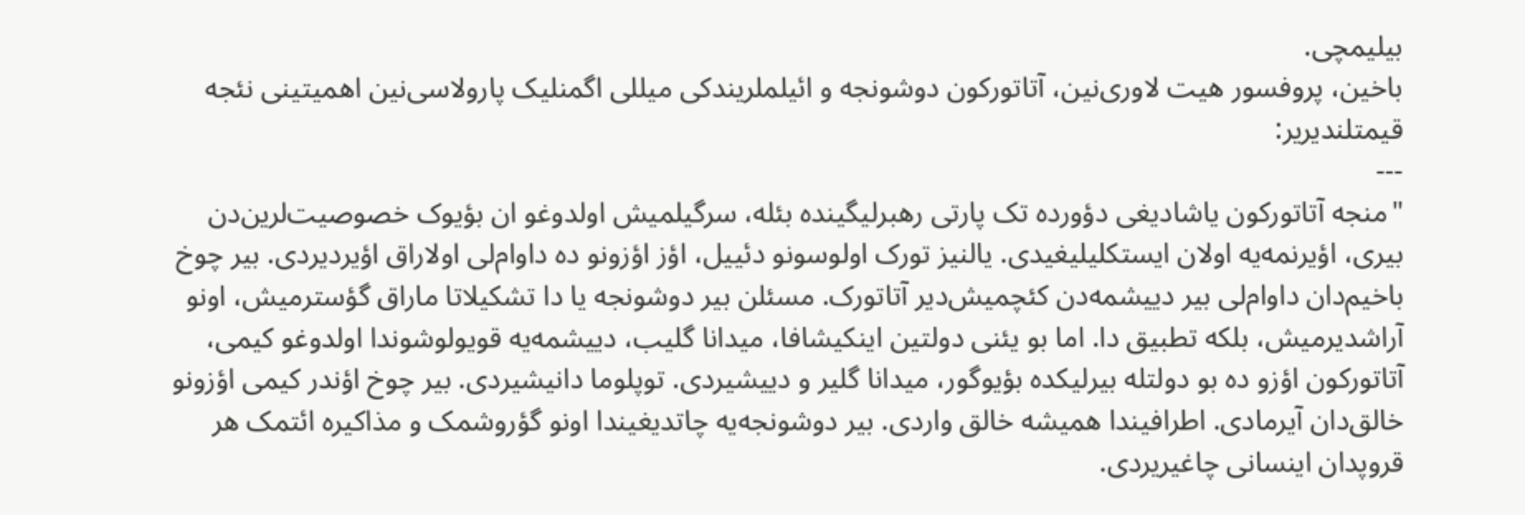بیلیمچی.
باخین، پروفسور هیت لاوری‌نین، آتاتورکون دوشونجه و ائیلملریندکی میللی اگمنلیک پارولاسی‌نین اهمیتینی نئجه قیمتلندیریر:
---
"منجه آتاتورکون یاشادیغی دؤورده تک پارتی رهبرلیگینده بئله، سرگیلمیش اولدوغو ان بؤیوک خصوصیت‌لرین‌دن بیری، اؤیرنمه‌یه اولان ایستکلیلیغیدی. یالنیز تورک اولوسونو دئییل، اؤز اؤزونو ده داوام‌لی اولا‌راق اؤیردیردی. بیر چوخ باخیم‌دان داوام‌لی بیر دییشمه‌دن کئچمیش‌دیر آتاتورک. مسئلن بیر دوشونجه یا دا تشکیلاتا ماراق گؤسترمیش، اونو آراشدیرمیش، بلکه تطبیق دا. اما بو یئنی دولتین اینکیشافا، میدانا گلیب، دییشمه‌یه قویولوشوندا اولدوغو کیمی، آتاتورکون اؤزو ده بو دولتله بیرلیکده بؤیوگور، میدانا گلیر و دییشیردی. توپلوما دانیشیردی. بیر چوخ اؤندر کیمی اؤزونو خالق‌دان آیرمادی. اطرافیندا همیشه خالق واردی. بیر دوشونجه‌یه چاتدیغیندا اونو گؤروشمک و مذاکیره ائتمک هر قروپدان اینسانی چاغیریردی.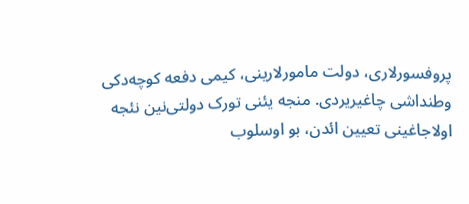پروفسورلاری، دولت مامورلارینی، کیمی دفعه کوچه‌دکی وطنداشی چاغیریردی. منجه یئنی تورک دولتی‌نین نئجه اولاجاغینی تعیین ائدن، بو اوسلوب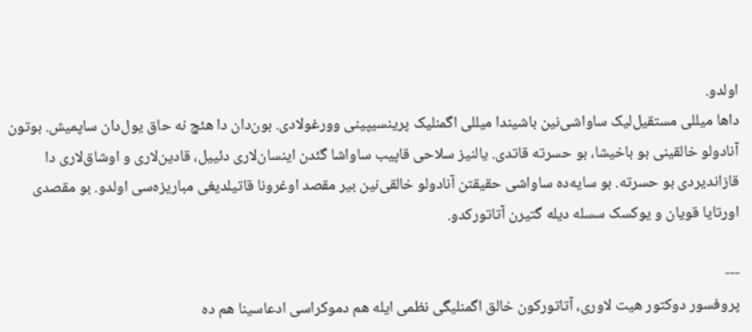اولدو.
داها میللی مستقیل‌لیک ساواشی‌نین باشیندا میللی اگمنلیک پرینسیپینی وورغولادی. بون‌دان دا هئچ نه حاق یول‌دان ساپمیش. بوتون آنادولو خالقینی بو باخیشا، بو حسرته قاتدی. یالنیز سلاحی قاپیب ساواشا گئدن اینسان‌لاری دئییل، قادین‌لاری و اوشاق‌لاری دا قازاندیردی بو حسرته. بو سایه‌ده ساواشی حقیقتن آنادولو خالقی‌نین بیر مقصد اوغرونا قاتیلدیغی مباریزه‌سی اولدو. بو مقصدی اورتایا قویان و یوکسک سسله دیله گتیرن آتاتورکدو.

---
پروفسور دوکتور هیت لاوری، آتاتورکون خالق اگمنلیگی نظمی ایله هم دموکراسی ادعاسینا هم ده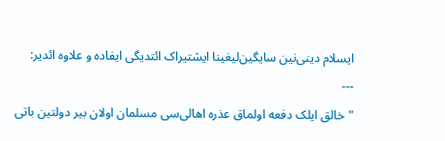ایسلام دینی‌نین سایگین‌لیغینا ایشتیراک ائتدیگی ایفاده و علاوه ائدیر:
---
"خالق ایلک دفعه اولماق عذره اها‌لی‌سی مسلمان اولان بیر دولتین باتی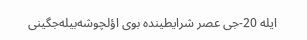ایله 20-جی عصر شرایطینده بوی اؤلچوشه‌بیله‌جگینی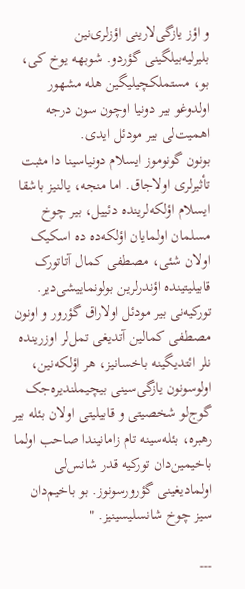و اؤز یازگی‌لارینی اؤزلری‌نین بلیرلیه‌بیلگینی گؤردو. شوبهه یوخ کی، بو، مستملکچیلیگین هله مشهور اولدوغو بیر دونیا اوچون سون درجه اهمیت‌لی بیر مودئل ایدی.
بونون گونوموز ایسلام دونیاسینا دا مثبت تأثیرلری اولا‌جاق. اما منجه، یالنیز باشقا ایسلام اؤلکه‌لرینده دئییل، بیر چوخ مسلمان اولمایان اؤلکه‌ده ده اسکیک اولان شئی، مصطفی کمال آتاتورک قابیلیتینده اؤندرلرین بولونماییشی‌دیر. تورکیه‌نی بیر مودئل اولا‌راق گؤرور و اونون مصطفی کمالین آتدیغی تمل‌لر اوزرینده نلر ائتدیگینه باخسانیز، هر اؤلکه‌نین، اولوسونون یازگی‌سینی بیچیملندیره‌جک گوج‌لو شخصیتی و قابیلیتی اولان بئله بیر رهبره، بئله‌سینه تام زامانیندا صاحب اولما باخیمین‌دان تورکیه قدر شانس‌لی اولمادیغینی گؤرورسونوز. بو باخیم‌دان سیز چوخ شانسلیسینیز. "

---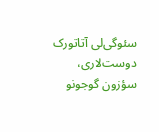سئوگی‌لی آتاتورک دوست‌لاری، سؤزون گوجونو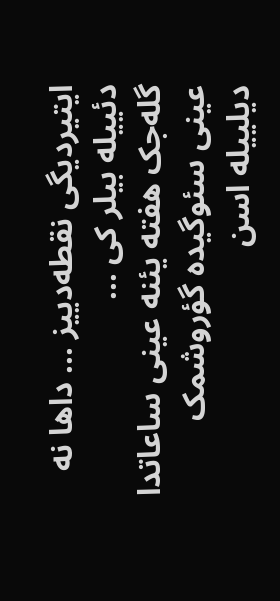ایتیردیگی نقطه‌دییز ... داها نه دئییله بیلر کی ...
گله‌جک هفته یئنه عینی ساعاتدا عینی سئوگیده گؤروشمک دیلییله اسن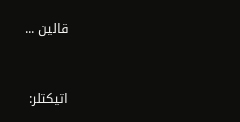قالین ...


اتیکتلر: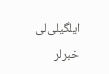ایلگیلی‌لی خبرلر